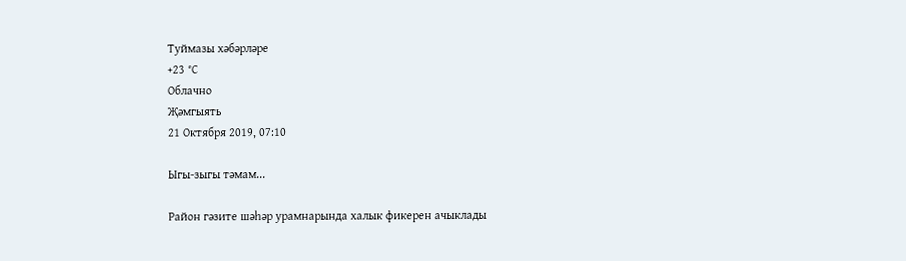Туймазы хәбәрләре
+23 °С
Облачно
Җәмгыять
21 Октября 2019, 07:10

Ыгы-зыгы тәмам...

Район гәзите шәһәр урамнарында халык фикерен ачыклады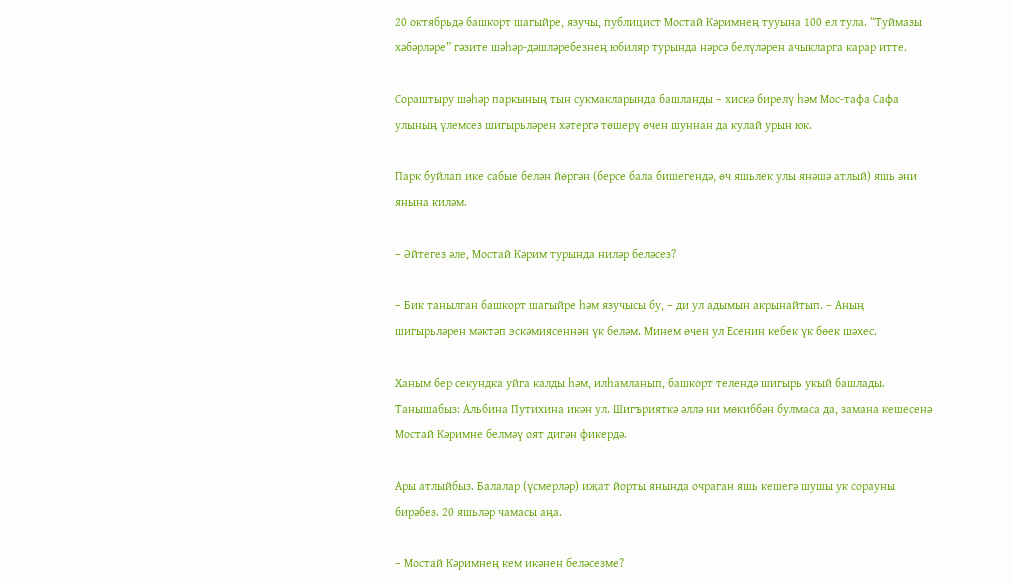20 октябрьдә башкорт шагыйре, язучы, публицист Мостай Кәримнең тууына 100 ел тула. “Туймазы хәбәрләре” гәзите шәһәр-дәшләребезнең юбиляр турында нәрсә белүләрен ачыкларга карар итте.

Сораштыру шәһәр паркының тын сукмакларында башланды – хискә бирелү һәм Мос-тафа Сафа улының үлемсез шигырьләрен хәтергә төшерү өчен шуннан да кулай урын юк.

Парк буйлап ике сабые белән йөргән (берсе бала бишегендә, өч яшьлек улы янәшә атлый) яшь әни янына киләм.

– Әйтегез әле, Мостай Кәрим турында ниләр беләсез?

– Бик танылган башкорт шагыйре һәм язучысы бу, – ди ул адымын акрынайтып. – Аның шигырьләрен мәктәп эскәмиясеннән үк беләм. Минем өчен ул Есенин кебек үк бөек шәхес.

Ханым бер секундка уйга калды һәм, илһамланып, башкорт телендә шигырь укый башлады. Танышабыз: Альбина Путихина икән ул. Шигърияткә әллә ни мөкиббән булмаса да, замана кешесенә Мостай Кәримне белмәү оят дигән фикердә.

Ары атлыйбыз. Балалар (үсмерләр) иҗат йорты янында очраган яшь кешегә шушы ук сорауны бирәбез. 20 яшьләр чамасы аңа.

– Мостай Кәримнең кем икәнен беләсезме?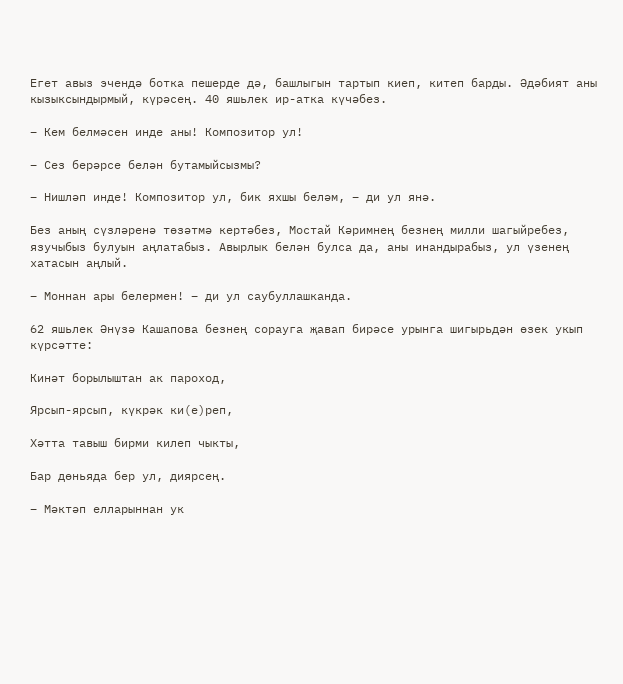Егет авыз эчендә ботка пешерде дә, башлыгын тартып киеп, китеп барды. Әдәбият аны кызыксындырмый, күрәсең. 40 яшьлек ир-атка күчәбез.

– Кем белмәсен инде аны! Композитор ул!

– Сез берәрсе белән бутамыйсызмы?

– Нишләп инде! Композитор ул, бик яхшы беләм, – ди ул янә.

Без аның сүзләренә төзәтмә кертәбез, Мостай Кәримнең безнең милли шагыйребез, язучыбыз булуын аңлатабыз. Авырлык белән булса да, аны инандырабыз, ул үзенең хатасын аңлый.

– Моннан ары белермен! – ди ул саубуллашканда.

62 яшьлек Әнүзә Кашапова безнең сорауга җавап бирәсе урынга шигырьдән өзек укып күрсәтте:

Кинәт борылыштан ак пароход,

Ярсып-ярсып, күкрәк ки(е)реп,

Хәтта тавыш бирми килеп чыкты,

Бар дөньяда бер ул, диярсең.

– Мәктәп елларыннан ук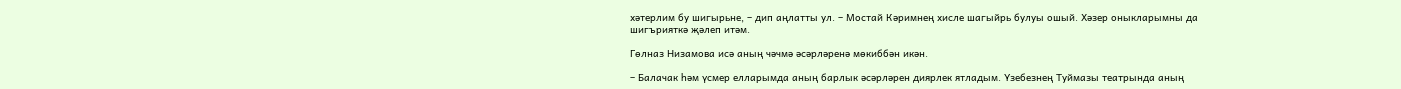хәтерлим бу шигырьне, – дип аңлатты ул. – Мостай Кәримнең хисле шагыйрь булуы ошый. Хәзер оныкларымны да шигърияткә җәлеп итәм.

Гөлназ Низамова исә аның чәчмә әсәрләренә мөкиббән икән.

– Балачак һәм үсмер елларымда аның барлык әсәрләрен диярлек ятладым. Үзебезнең Туймазы театрында аның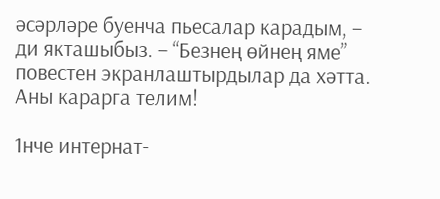әсәрләре буенча пьесалар карадым, – ди якташыбыз. – “Безнең өйнең яме” повестен экранлаштырдылар да хәтта. Аны карарга телим!

1нче интернат-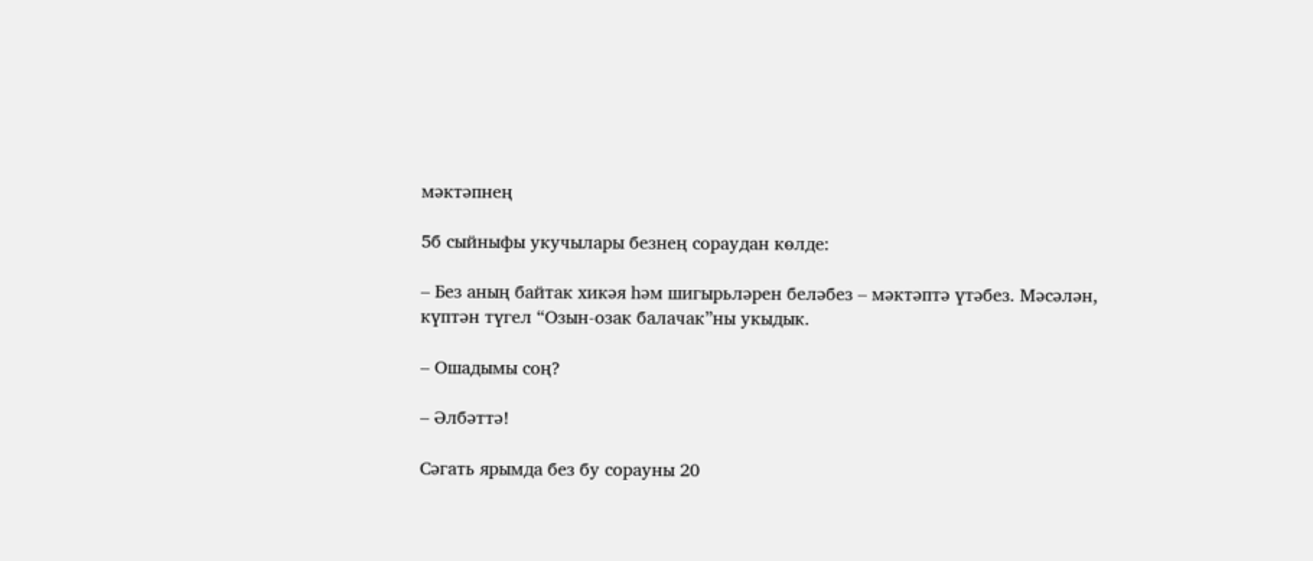мәктәпнең

5б сыйныфы укучылары безнең сораудан көлде:

– Без аның байтак хикәя һәм шигырьләрен беләбез – мәктәптә үтәбез. Мәсәлән, күптән түгел “Озын-озак балачак”ны укыдык.

– Ошадымы соң?

– Әлбәттә!

Сәгать ярымда без бу сорауны 20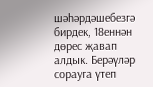шәһәрдәшебезгә бирдек, 18еннән дөрес җавап алдык. Берәүләр сорауга үтеп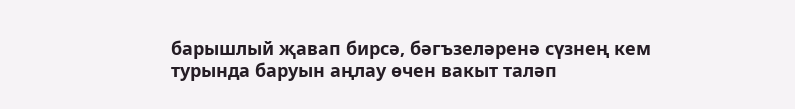барышлый җавап бирсә, бәгъзеләренә сүзнең кем турында баруын аңлау өчен вакыт таләп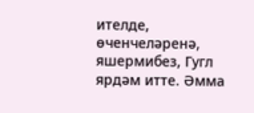ителде, өченчеләренә, яшермибез, Гугл ярдәм итте. Әмма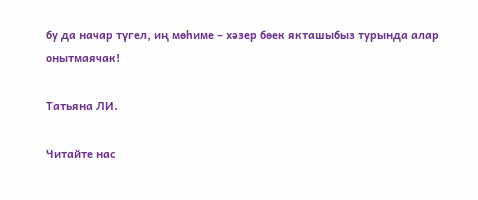бу да начар түгел, иң мөһиме – хәзер бөек якташыбыз турында алар онытмаячак!

Татьяна ЛИ.

Читайте нас